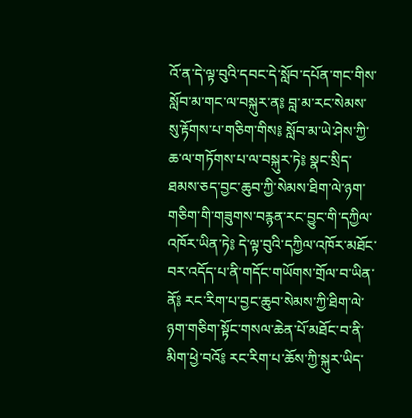འོ་ན་དེ་ལྟ་བུའི་དབང་དེ་སློབ་དཔོན་གང་གིས་སློབ་མ་གང་ལ་བསྐུར་ན༔ བླ་མ་རང་སེམས་སུ་རྟོགས་པ་གཅིག་གིས༔ སློབ་མ་ཡེ་ཤེས་ཀྱི་ཆ་ལ་གཏོགས་པ་ལ་བསྐུར་ཏེ༔ སྣང་སྲིད་ཐམས་ཅད་བྱང་ཆུབ་ཀྱི་སེམས་ཐིག་ལེ་ཉག་གཅིག་གི་གཟུགས་བརྙན་རང་བྱུང་གི་དཀྱིལ་འཁོར་ཡིན་ཏེ༔ དེ་ལྟ་བུའི་དཀྱིལ་འཁོར་མཐོང་བར་འདོད་པ་ནི་གདོང་གཡོགས་གྲོལ་བ་ཡིན་ནོ༔ རང་རིག་པ་བྱང་ཆུབ་སེམས་ཀྱི་ཐིག་ལེ་ཉག་གཅིག་སྟོང་གསལ་ཆེན་པོ་མཐོང་བ་ནི་མིག་ཕྱེ་བའོ༔ རང་རིག་པ་ཆོས་ཀྱི་སྐུར་ཡིད་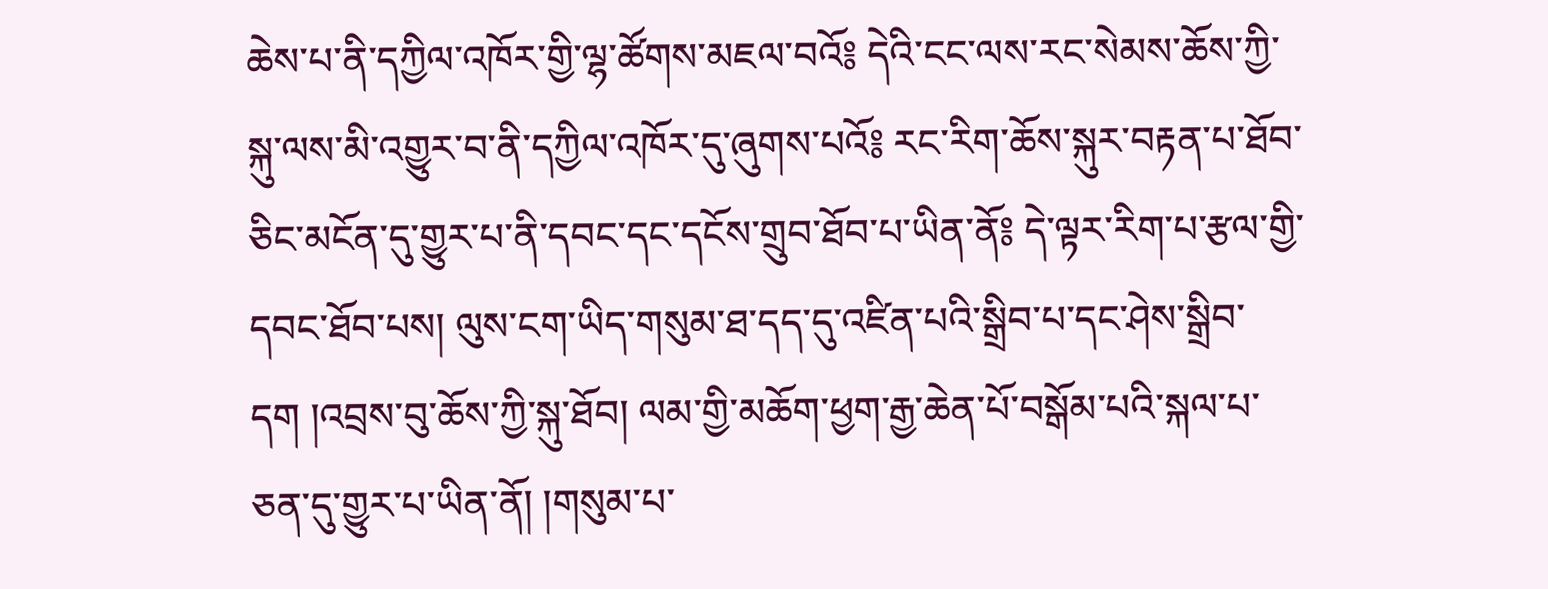ཆེས་པ་ནི་དཀྱིལ་འཁོར་གྱི་ལྷ་ཚོགས་མཇལ་བའོ༔ དེའི་ངང་ལས་རང་སེམས་ཆོས་ཀྱི་སྐུ་ལས་མི་འགྱུར་བ་ནི་དཀྱིལ་འཁོར་དུ་ཞུགས་པའོ༔ རང་རིག་ཆོས་སྐུར་བརྟན་པ་ཐོབ་ཅིང་མངོན་དུ་གྱུར་པ་ནི་དབང་དང་དངོས་གྲུབ་ཐོབ་པ་ཡིན་ནོ༔ དེ་ལྟར་རིག་པ་རྩལ་གྱི་དབང་ཐོབ་པས། ལུས་ངག་ཡིད་གསུམ་ཐ་དད་དུ་འཛིན་པའི་སྒྲིབ་པ་དང་ཤེས་སྒྲིབ་དག །འབྲས་བུ་ཆོས་ཀྱི་སྐུ་ཐོབ། ལམ་གྱི་མཆོག་ཕྱག་རྒྱ་ཆེན་པོ་བསྒོམ་པའི་སྐལ་པ་ཅན་དུ་གྱུར་པ་ཡིན་ནོ། །གསུམ་པ་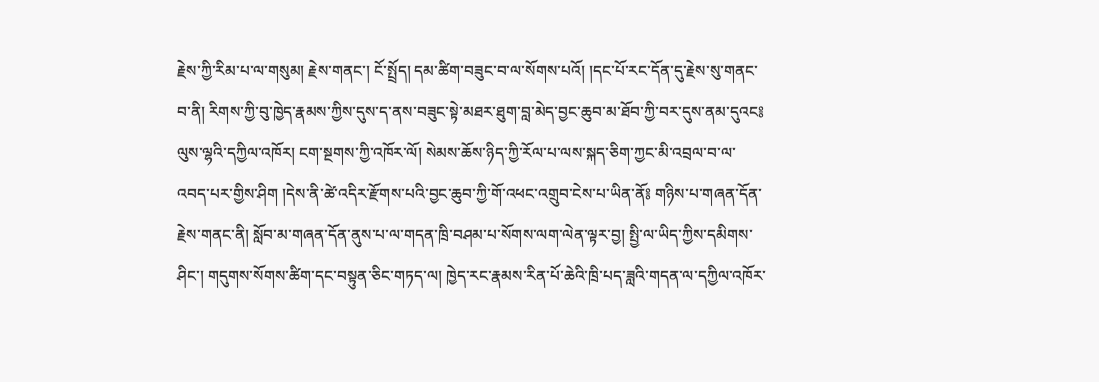རྗེས་ཀྱི་རིམ་པ་ལ་གསུམ། རྗེས་གནང་། ངོ་སྤྲོད། དམ་ཚིག་བཟུང་བ་ལ་སོགས་པའོ། །དང་པོ་རང་དོན་དུ་རྗེས་སུ་གནང་བ་ནི། རིགས་ཀྱི་བུ་ཁྱེད་རྣམས་ཀྱིས་དུས་ད་ནས་བཟུང་སྟེ་མཐར་ཐུག་བླ་མེད་བྱང་ཆུབ་མ་ཐོབ་ཀྱི་བར་དུས་ནམ་དུའང༔ ལུས་ལྷའི་དཀྱིལ་འཁོར། ངག་སྔགས་ཀྱི་འཁོར་ལོ། སེམས་ཆོས་ཉིད་ཀྱི་རོལ་པ་ལས་སྐད་ཅིག་ཀྱང་མི་འབྲལ་བ་ལ་འབད་པར་གྱིས་ཤིག །དེས་ནི་ཚེ་འདིར་རྫོགས་པའི་བྱང་ཆུབ་ཀྱི་གོ་འཕང་འགྲུབ་ངེས་པ་ཡིན་ནོ༔ གཉིས་པ་གཞན་དོན་རྗེས་གནང་ནི། སློབ་མ་གཞན་དོན་ནུས་པ་ལ་གདན་ཁྲི་བཤམ་པ་སོགས་ལག་ལེན་ལྟར་བྱ། སྤྱི་ལ་ཡིད་ཀྱིས་དམིགས་ཤིང་། གདུགས་སོགས་ཚིག་དང་བསྟུན་ཅིང་གཏད་ལ། ཁྱེད་རང་རྣམས་རིན་པོ་ཆེའི་ཁྲི་པད་ཟླའི་གདན་ལ་དཀྱིལ་འཁོར་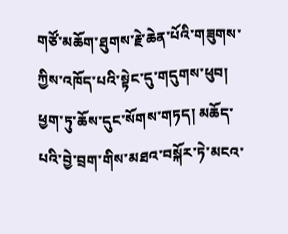གཙོ་མཆོག་ཐུགས་རྗེ་ཆེན་པོའི་གཟུགས་ཀྱིས་འཁོད་པའི་སྟེང་དུ་གདུགས་ཕུབ། ཕྱག་ཏུ་ཆོས་དུང་སོགས་གཏད། མཆོད་པའི་བྱེ་བྲག་གིས་མཐའ་བསྐོར་ཏེ་མངའ་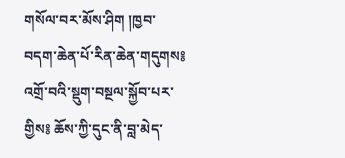གསོལ་བར་མོས་ཤིག །ཁྱབ་བདག་ཆེན་པོ་རིན་ཆེན་གདུགས༔ འགྲོ་བའི་སྡུག་བསྔལ་སྐྱོབ་པར་གྱིས༔ ཆོས་ཀྱི་དུང་ནི་བླ་མེད་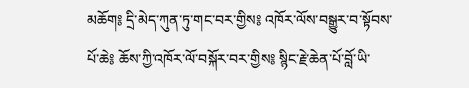མཆོག༔ དྲི་མེད་ཀུན་ཏུ་གང་བར་གྱིས༔ འཁོར་ལོས་བསྒྱུར་བ་སྟོབས་པོ་ཆེ༔ ཆོས་ཀྱི་འཁོར་ལོ་བསྐོར་བར་གྱིས༔ སྙིང་རྗེ་ཆེན་པོ་བློ་ཡི་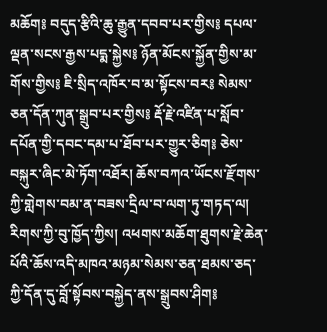མཆོག༔ བདུད་རྩིའི་ཆུ་རྒྱུན་དབབ་པར་གྱིས༔ དཔལ་ལྡན་སངས་རྒྱས་པདྨ་སྐྱེས༔ ཉོན་མོངས་སྐྱོན་གྱིས་མ་གོས་གྱིས༔ ཇི་སྲིད་འཁོར་བ་མ་སྟོངས་བར༔ སེམས་ཅན་དོན་ཀུན་སྒྲུབ་པར་གྱིས༔ རྡོ་རྗེ་འཛིན་པ་སློབ་དཔོན་གྱི་དབང་དམ་པ་ཐོབ་པར་གྱུར་ཅིག༔ ཅེས་བསྐུར་ཞིང་མེ་ཏོག་འཐོར། ཆོས་བཀའ་ཡོངས་རྫོགས་ཀྱི་གླེགས་བམ་ན་བཟས་དྲིལ་བ་ལག་ཏུ་གཏད་ལ། རིགས་ཀྱི་བུ་ཁྱོད་ཀྱིས། འཕགས་མཆོག་ཐུགས་རྗེ་ཆེན་པོའི་ཆོས་འདི་མཁའ་མཉམ་སེམས་ཅན་ཐམས་ཅད་ཀྱི་དོན་དུ་བློ་སྟོབས་བསྐྱེད་ནས་སྒྲུབས་ཤིག༔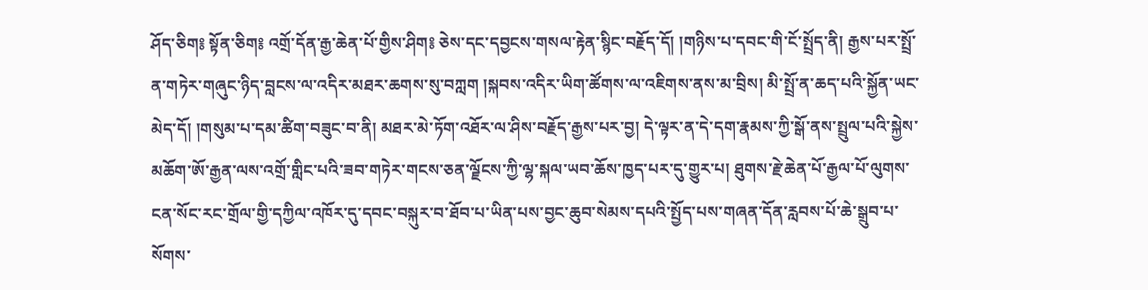ཤོད་ཅིག༔ སྟོན་ཅིག༔ འགྲོ་དོན་རྒྱ་ཆེན་པོ་གྱིས་ཤིག༔ ཅེས་དང་དབྱངས་གསལ་རྟེན་སྙིང་བརྗོད་དོ། །གཉིས་པ་དབང་གི་ངོ་སྤྲོད་ནི། རྒྱས་པར་སྤྲོ་ན་གཏེར་གཞུང་ཉིད་བླངས་ལ་འདིར་མཐར་ཆགས་སུ་བཀླག །སྐབས་འདིར་ཡིག་ཚོགས་ལ་འཇིགས་ནས་མ་བྲིས། མི་སྤྲོ་ན་ཆད་པའི་སྐྱོན་ཡང་མེད་དོ། །གསུམ་པ་དམ་ཚིག་བཟུང་བ་ནི། མཐར་མེ་ཏོག་འཐོར་ལ་ཤིས་བརྗོད་རྒྱས་པར་བྱ། དེ་ལྟར་ན་དེ་དག་རྣམས་ཀྱི་སྒོ་ནས་སྤྲུལ་པའི་སྐྱེས་མཆོག་ཨོ་རྒྱན་ལས་འགྲོ་གླིང་པའི་ཟབ་གཏེར་གངས་ཅན་ལྗོངས་ཀྱི་ལྷ་སྐལ་ཡབ་ཆོས་ཁྱད་པར་དུ་གྱུར་པ། ཐུགས་རྗེ་ཆེན་པོ་རྒྱལ་པོ་ལུགས་ངན་སོང་རང་གྲོལ་གྱི་དཀྱིལ་འཁོར་དུ་དབང་བསྐུར་བ་ཐོབ་པ་ཡིན་པས་བྱང་ཆུབ་སེམས་དཔའི་སྤྱོད་པས་གཞན་དོན་རླབས་པོ་ཆེ་སྒྲུབ་པ་སོགས་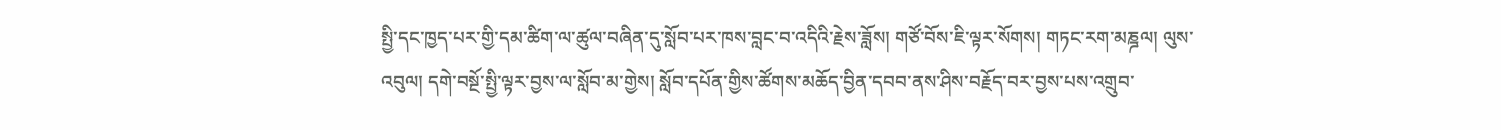སྤྱི་དང་ཁྱད་པར་གྱི་དམ་ཚིག་ལ་ཚུལ་བཞིན་དུ་སློབ་པར་ཁས་བླང་བ་འདིའི་རྗེས་ཟློས། གཙོ་བོས་ཇི་ལྟར་སོགས། གཏང་རག་མཎྜལ། ལུས་འབུལ། དགེ་བསྔོ་སྤྱི་ལྟར་བྱས་ལ་སློབ་མ་གྱེས། སློབ་དཔོན་གྱིས་ཚོགས་མཆོད་བྱིན་དབབ་ནས་ཤིས་བརྗོད་བར་བྱས་པས་འགྲུབ་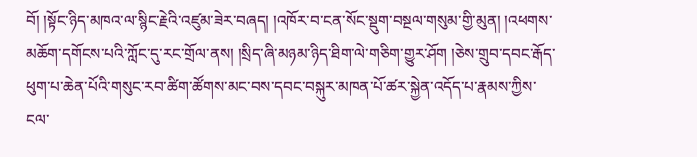བོ། །སྟོང་ཉིད་མཁའ་ལ་སྙིང་རྗེའི་འཛུམ་ཟེར་བཞད། །འཁོར་བ་ངན་སོང་སྡུག་བསྔལ་གསུམ་གྱི་མུན། །འཕགས་མཆོག་དགོངས་པའི་ཀློང་དུ་རང་གྲོལ་ནས། །སྲིད་ཞི་མཉམ་ཉིད་ཐིག་ལེ་གཅིག་གྱུར་ཤོག །ཅེས་གྲུབ་དབང་རྒོད་ཕུག་པ་ཆེན་པོའི་གསུང་རབ་ཚིག་ཚོགས་མང་བས་དབང་བསྐུར་མཁན་པོ་ཚར་སྐྱེན་འདོད་པ་རྣམས་ཀྱིས་ངལ་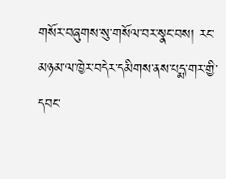གསོར་བཞུགས་སུ་གསོལ་བར་སྣང་བས། རང་མཉམ་ལ་ཁྱེར་བདེར་དམིགས་ནས་པདྨ་གར་གྱི་དབང་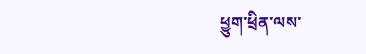ཕྱུག་ཕྲིན་ལས་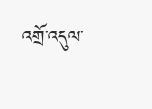འགྲོ་འདུལ་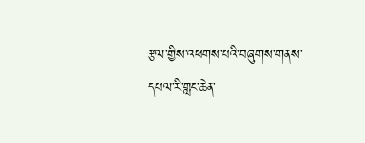རྩལ་གྱིས་འཕགས་པའི་བཞུགས་གནས་དཔལ་རི་གླང་ཆེན་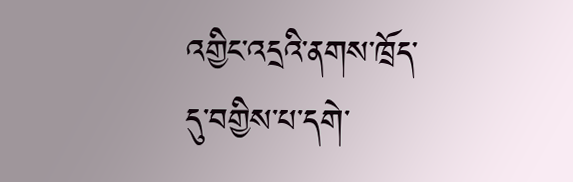འགྱིང་འདྲའི་ནགས་ཁྲོད་དུ་བགྱིས་པ་དགེ་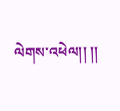ལེགས་འཕེལ།། །།